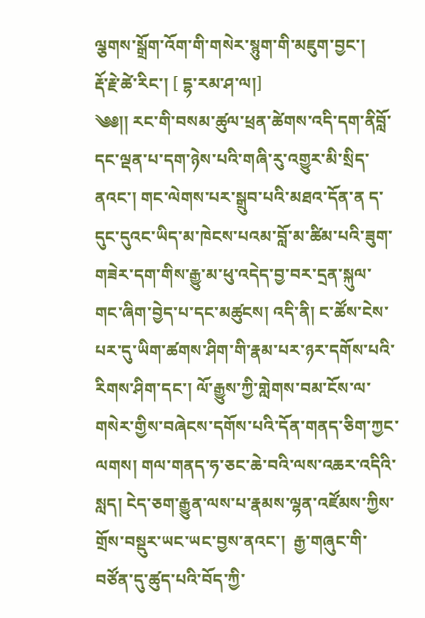ལྕགས་སྒྲོག་འོག་གི་གསེར་སྙུག་གི་མཇུག་བྱང་།
རྡོ་རྗེ་ཚེ་རིང་། [ དྷ་རམ་ཤ་ལ།]
༄༅།། རང་གི་བསམ་ཚུལ་ཕྲན་ཚེགས་འདི་དག་ནིབློ་དང་ལྡན་པ་དག་ཉེས་པའི་གཞི་རུ་འགྱུར་མི་སྲིད་ནའང་། གང་ལེགས་པར་སྒྲུབ་པའི་མཐའ་དོན་ན ད་དུང་དུའང་ཡིད་མ་ཁེངས་པའམ་བློ་མ་ཚིམ་པའི་ཟུག་གཟེར་དག་གིས་རྒྱུ་མ་ཕུ་འདེད་བྱ་བར་དྲན་སྐུལ་གང་ཞིག་བྱེད་པ་དང་མཚུངས། འདི་ནི། ང་ཚོས་ངེས་པར་དུ་ཡིག་ཚགས་ཤིག་གི་རྣམ་པར་ཉར་དགོས་པའི་རིགས་ཤིག་དང་། ལོ་རྒྱུས་ཀྱི་གླེགས་བམ་ངོས་ལ་གསེར་གྱིས་བཞེངས་དགོས་པའི་དོན་གནད་ཅིག་ཀྱང་ལགས། གལ་གནད་ཧ་ཅང་ཆེ་བའི་ལས་འཆར་འདིའི་སླད། ངེད་ཅག་རྒྱུན་ལས་པ་རྣམས་ལྷན་འཛོམས་ཀྱིས་གྲོས་བསྡུར་ཡང་ཡང་བྱས་ནའང་།  རྒྱ་གཞུང་གི་བཙོན་དུ་ཚུད་པའི་བོད་ཀྱི་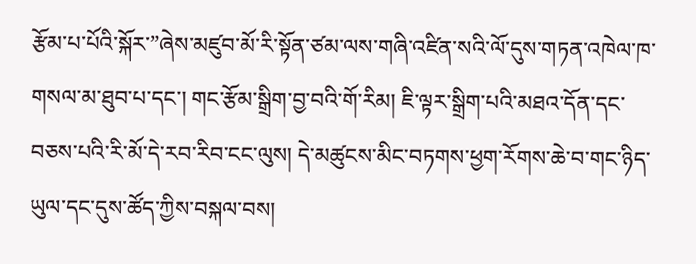རྩོམ་པ་པོའི་སྐོར་”ཞེས་མཛུབ་མོ་རི་སྟོན་ཙམ་ལས་གཞི་འཛིན་སའི་ལོ་དུས་གཏན་འཁེལ་ཁ་གསལ་མ་ཐུབ་པ་དང་། གང་རྩོམ་སྒྲིག་བྱ་བའི་གོ་རིམ། ཇི་ལྟར་སྒྲིག་པའི་མཐའ་དོན་དང་བཅས་པའི་རི་མོ་དེ་རབ་རིབ་ངང་ལུས། དེ་མཚུངས་མིང་བཏགས་ཕྱག་རོགས་ཆེ་བ་གང་ཉིད་ཡུལ་དང་དུས་ཚོད་ཀྱིས་བསྐལ་བས།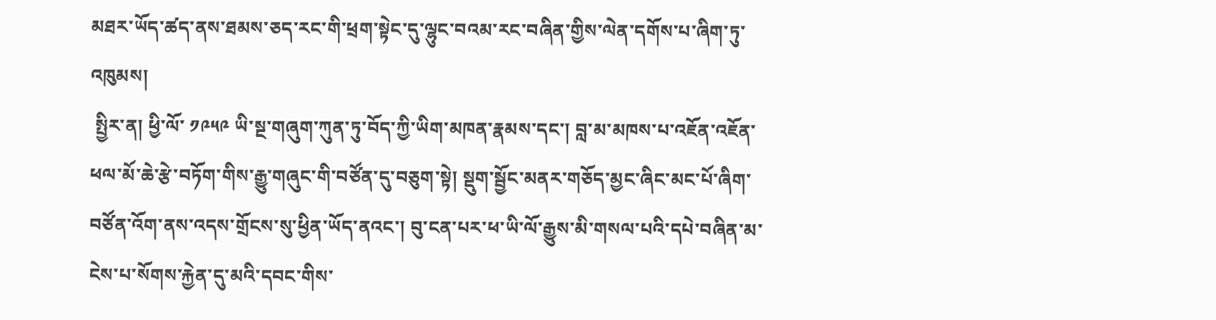མཐར་ཡོད་ཚད་ནས་ཐམས་ཅད་རང་གི་ཕྲག་སྟེང་དུ་ལྷུང་བའམ་རང་བཞིན་གྱིས་ལེན་དགོས་པ་ཞིག་ཏུ་འཁུམས།
 སྤྱིར་ན། ཕྱི་ལོ་ ༡༩༥༩ ཡི་སྔ་གཞུག་ཀུན་ཏུ་བོད་ཀྱི་ཡིག་མཁན་རྣམས་དང་། བླ་མ་མཁས་པ་འཇོན་འཇོན་ཕལ་མོ་ཆེ་རྩེ་བཏོག་གིས་རྒྱུ་གཞུང་གི་བཙོན་དུ་བཅུག་སྟེ། སྡུག་སྦྱོང་མནར་གཅོད་མྱང་ཞིང་མང་པོ་ཞིག་བཙོན་འོག་ནས་འདས་གྲོངས་སུ་ཕྱིན་ཡོད་ནའང་། བུ་ངན་པར་ཕ་ཡི་ལོ་རྒྱུས་མི་གསལ་པའི་དཔེ་བཞིན་མ་ངེས་པ་སོགས་རྐྱེན་དུ་མའི་དབང་གིས་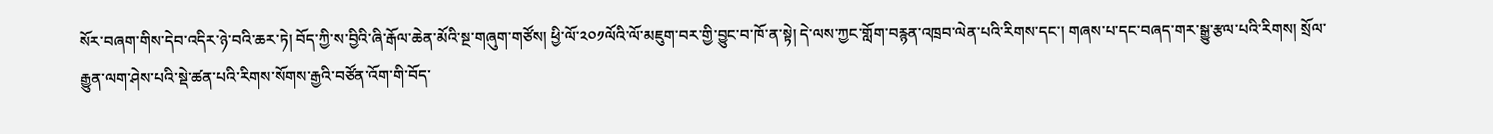སོར་བཞག་གིས་དེབ་འདིར་ཉེ་བའི་ཆར་ཏེ། བོད་ཀྱི་ས་བྱིའི་ཞི་རྒོལ་ཆེན་མོའི་སྔ་གཞུག་གཙོས། ཕྱི་ལོ་༢༠༡ལོའི་ལོ་མཇུག་བར་གྱི་བྱུང་བ་ཁོ་ན་སྟེ། དེ་ལས་ཀྱང་གློག་བརྙན་འཁྲབ་ལེན་པའི་རིགས་དང་། གཞས་པ་དང་བཞད་གར་སྒྱུ་རྩལ་པའི་རིགས། སྲོལ་རྒྱུན་ལག་ཤེས་པའི་སྡེ་ཚན་པའི་རིགས་སོགས་རྒྱའི་བཙོན་འོག་གི་བོད་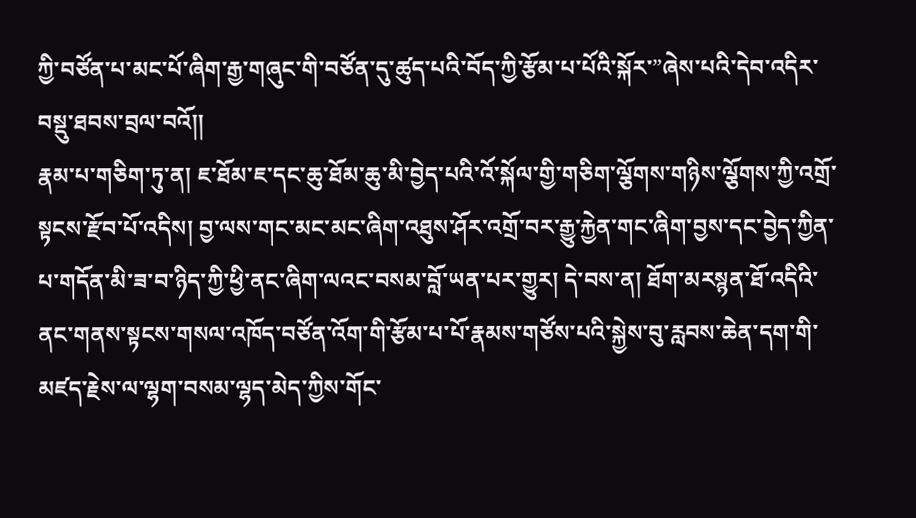ཀྱི་བཙོན་པ་མང་པོ་ཞིག་རྒྱ་གཞུང་གི་བཙོན་དུ་ཚུད་པའི་བོད་ཀྱི་རྩོམ་པ་པོའི་སྐོར་”ཞེས་པའི་དེབ་འདིར་བསྡུ་ཐབས་བྲལ་བའོ།།
རྣམ་པ་གཅིག་ཏུ་ན། ཇ་ཐོམ་ཇ་དང་ཆུ་ཐོམ་ཆུ་མི་བྱེད་པའི་འོ་སྐོལ་གྱི་གཅིག་ལྕོགས་གཉིས་ལྕོགས་ཀྱི་འགྲོ་སྟངས་རྫོབ་པོ་འདིས། བྱ་ལས་གང་མང་མང་ཞིག་འཐུས་ཤོར་འགྲོ་བར་རྒྱུ་རྐྱེན་གང་ཞིག་བྱས་དང་བྱེད་ཀྱིན་པ་གདོན་མི་ཟ་བ་ཉིད་ཀྱི་ཕྱི་ནང་ཞིག་ལའང་བསམ་བློ་ཡན་པར་གྱུར། དེ་བས་ན། ཐོག་མརསྙན་ཐོ་འདིའི་ནང་གནས་སྟངས་གསལ་འཁོད་བཙོན་འོག་གི་རྩོམ་པ་པོ་རྣམས་གཙོས་པའི་སྐྱེས་བུ་རླབས་ཆེན་དག་གི་མཛད་རྗེས་ལ་ལྷག་བསམ་ལྷད་མེད་ཀྱིས་གོང་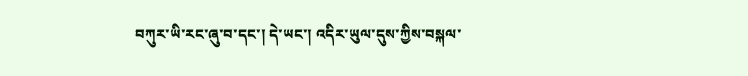བཀུར་ཡི་རང་ཞུ་བ་དང་། དེ་ཡང་། འདིར་ཡུལ་དུས་ཀྱིས་བསྐལ་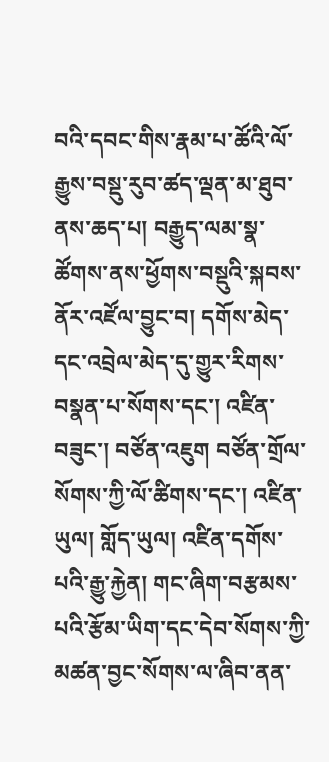བའི་དབང་གིས་རྣམ་པ་ཚོའི་ལོ་རྒྱུས་བསྡུ་རུབ་ཚད་ལྡན་མ་ཐུབ་ནས་ཆད་པ། བརྒྱུད་ལམ་སྣ་ཚོགས་ནས་ཕྱོགས་བསྡུའི་སྐབས་ནོར་འཛོལ་བྱུང་བ། དགོས་མེད་དང་འབྲེལ་མེད་དུ་གྱུར་རིགས་བསྣན་པ་སོགས་དང་། འཛིན་བཟུང་། བཙོན་འཇུག བཙོན་གྲོལ་སོགས་ཀྱི་ལོ་ཚིགས་དང་། འཛིན་ཡུལ། གློད་ཡུལ། འཛིན་དགོས་པའི་རྒྱུ་རྐྱེན། གང་ཞིག་བརྩམས་པའི་རྩོམ་ཡིག་དང་དེབ་སོགས་ཀྱི་མཚན་བྱང་སོགས་ལ་ཞིབ་ནན་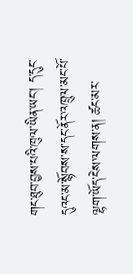གང་ཐུབ་བྱས་པའི་ཁུལ་ཡིན་ཡང་། ད་དུང་དུའང་མ་སྙོབས་ས་དང་ནོར་འཁྲུལ་མང་པོ་ལྷག་ཡོད་ངེས་ལགས་ན། ཚང་མར་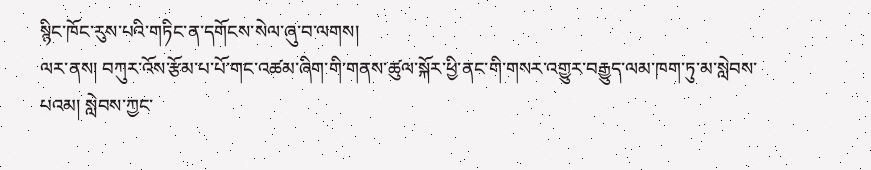སྙིང་ཁོང་རུས་པའི་གཏིང་ན་དགོངས་སེལ་ཞུ་བ་ལགས།
ལར་ནས། བཀུར་འོས་རྩོམ་པ་པོ་གང་འཚམ་ཞིག་གི་གནས་ཚུལ་སྐོར་ཕྱི་ནང་གི་གསར་འགྱུར་བརྒྱུད་ལམ་ཁག་ཏུ་མ་སླེབས་པའམ། སླེབས་ཀྱང་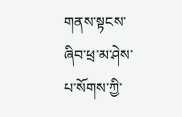གནས་སྟངས་ཞིབ་ཕྲ་མ་ཤེས་པ་སོགས་ཀྱི་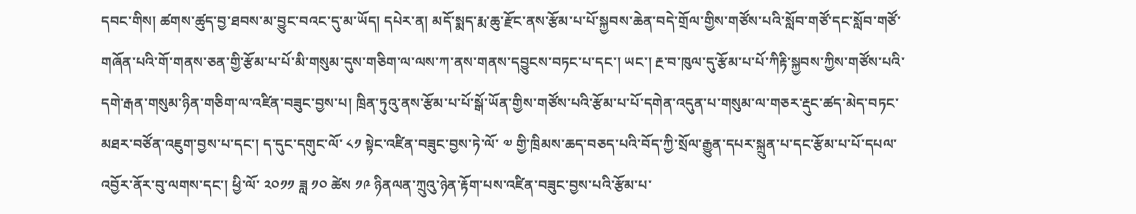དབང་གིས། ཚགས་ཚུད་བྱ་ཐབས་མ་བྱུང་བའང་དུ་མ་ཡོད། དཔེར་ན། མདོ་སྨད་རྨ་ཆུ་རྫོང་ནས་རྩོམ་པ་པོ་སྐྱབས་ཆེན་བདེ་གྲོལ་གྱིས་གཙོས་པའི་སློབ་གཙོ་དང་སློབ་གཙོ་གཞོན་པའི་གོ་གནས་ཅན་གྱི་རྩོམ་པ་པོ་མི་གསུམ་དུས་གཅིག་ལ་ལས་ཀ་ནས་གནས་དབྱུངས་བཏང་པ་དང་། ཡང་། རྔ་བ་ཁུལ་དུ་རྩོམ་པ་པོ་ཀིརྟི་སྐྱབས་ཀྱིས་གཙོས་པའི་དགེ་རྒན་གསུམ་ཉིན་གཅིག་ལ་འཛིན་བཟུང་བྱས་པ། ཁྲིན་ཏུའུ་ནས་རྩོམ་པ་པོ་སྒོ་ཡོན་གྱིས་གཙོས་པའི་རྩོམ་པ་པོ་དགེན་འདུན་པ་གསུམ་ལ་གཅར་རྡུང་ཚད་མེད་བཏང་མཐར་བཙོན་འཇུག་བྱས་པ་དང་། ད་དུང་དགུང་ལོ་ ༨༡ སྟེང་འཛིན་བཟུང་བྱས་ཏེ་ལོ་ ༧ གྱི་ཁྲིམས་ཆད་བཅད་པའི་བོད་ཀྱི་སྲོལ་རྒྱུན་དཔར་སྐྲུན་པ་དང་རྩོམ་པ་པོ་དཔལ་འབྱོར་ནོར་བུ་ལགས་དང་། ཕྱི་ལོ་ ༢༠༡༡ ཟླ ༡༠ ཚེས ༡༩ ཉིནལན་ཀྲུའུ་ཉེན་རྟོག་པས་འཛིན་བཟུང་བྱས་པའི་རྩོམ་པ་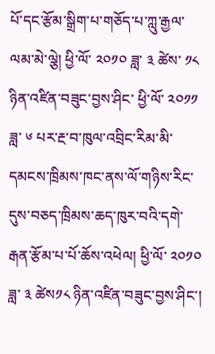པོ་དང་རྩོམ་སྒྲིག་པ་གཅོད་པ་ཀླུ་རྒྱལ་ལམ་མེ་ལྕེ། ཕྱི་ལོ་ ༢༠༡༠ ཟླ་ ༣ ཚེས་ ༡༨ ཉིན་འཛིན་བཟུང་བྱས་ཤིང་ ཕྱི་ལོ་ ༢༠༡༡ ཟླ་ ༦ པར་རྔ་བ་ཁུལ་འབྲིང་རིམ་མི་དམངས་ཁྲིམས་ཁང་ནས་ལོ་གཉིས་རིང་དུས་བཅད་ཁྲིམས་ཆད་ཁུར་བའི་དགེ་རྒན་རྩོམ་པ་པོ་ཆོས་འཕེལ། ཕྱི་ལོ་ ༢༠༡༠ ཟླ་ ༣ ཚེས༡༨ ཉིན་འཛིན་བཟུང་བྱས་ཤིང་།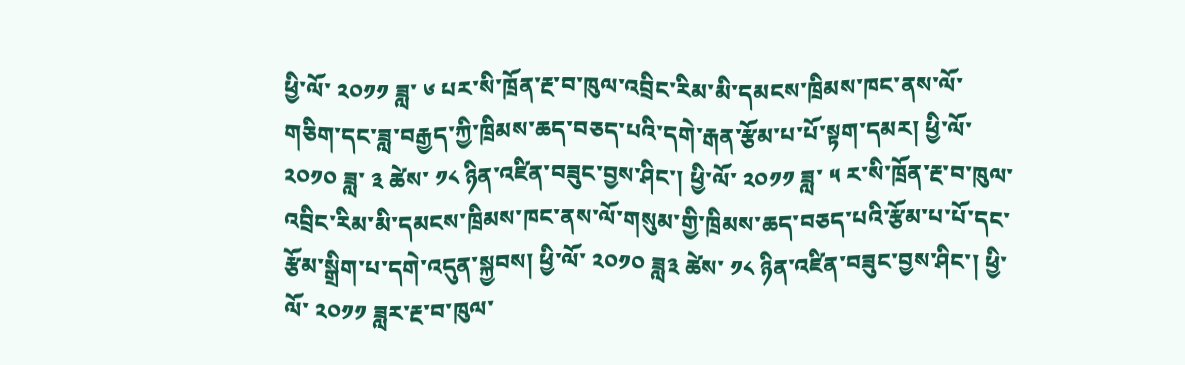ཕྱི་ལོ་ ༢༠༡༡ ཟླ་ ༦ པར་སི་ཁྲོན་རྔ་བ་ཁུལ་འབྲིང་རིམ་མི་དམངས་ཁྲིམས་ཁང་ནས་ལོ་གཅིག་དང་ཟླ་བརྒྱད་ཀྱི་ཁྲིམས་ཆད་བཅད་པའི་དགེ་རྒན་རྩོམ་པ་པོ་སྟག་དམར། ཕྱི་ལོ་ ༢༠༡༠ ཟླ་ ༣ ཚེས་ ༡༨ ཉིན་འཛིན་བཟུང་བྱས་ཤིང་། ཕྱི་ལོ་ ༢༠༡༡ ཟླ་ ༥ ར་སི་ཁྲོན་རྔ་བ་ཁུལ་འབྲིང་རིམ་མི་དམངས་ཁྲིམས་ཁང་ནས་ལོ་གསུམ་གྱི་ཁྲིམས་ཆད་བཅད་པའི་རྩོམ་པ་པོ་དང་རྩོམ་སྒྲིག་པ་དགེ་འདུན་སྐྱབས། ཕྱི་ལོ་ ༢༠༡༠ ཟླ༣ ཚེས་ ༡༨ ཉིན་འཛིན་བཟུང་བྱས་ཤིང་། ཕྱི་ལོ་ ༢༠༡༡ ཟླར་རྔ་བ་ཁུལ་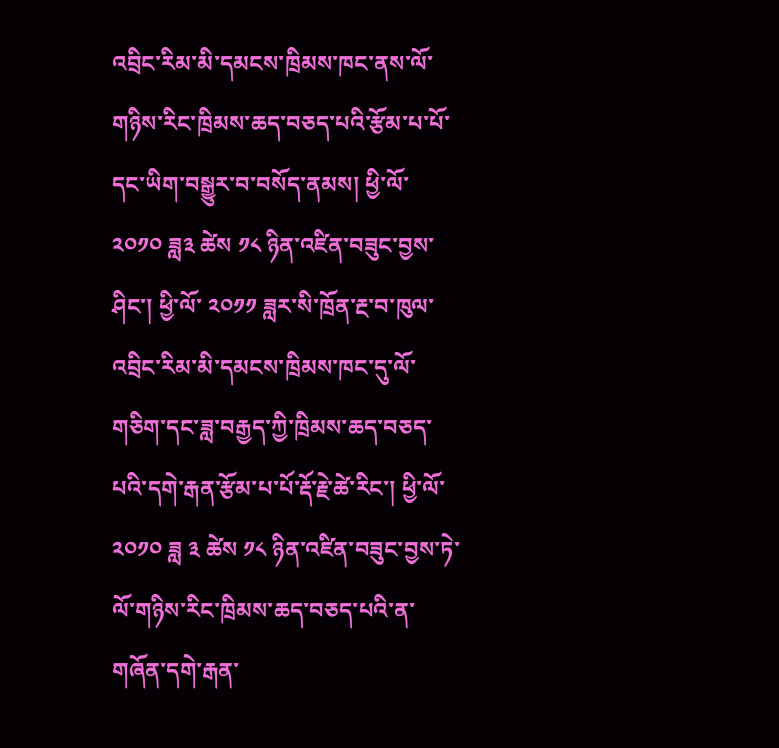འབྲིང་རིམ་མི་དམངས་ཁྲིམས་ཁང་ནས་ལོ་གཉིས་རིང་ཁྲིམས་ཆད་བཅད་པའི་རྩོམ་པ་པོ་དང་ཡིག་བསྒྱུར་བ་བསོད་ནམས། ཕྱི་ལོ་ ༢༠༡༠ ཟླ༣ ཚེས ༡༨ ཉིན་འཛིན་བཟུང་བྱས་ཤིང་། ཕྱི་ལོ་ ༢༠༡༡ ཟླར་སི་ཁྲོན་རྔ་བ་ཁུལ་འབྲིང་རིམ་མི་དམངས་ཁྲིམས་ཁང་དུ་ལོ་གཅིག་དང་ཟླ་བརྒྱད་ཀྱི་ཁྲིམས་ཆད་བཅད་པའི་དགེ་རྒན་རྩོམ་པ་པོ་རྡོ་རྗེ་ཚེ་རིང་། ཕྱི་ལོ་ ༢༠༡༠ ཟླ ༣ ཚེས ༡༨ ཉིན་འཛིན་བཟུང་བྱས་ཏེ་ལོ་གཉིས་རིང་ཁྲིམས་ཆད་བཅད་པའི་ན་གཞོན་དགེ་རྒན་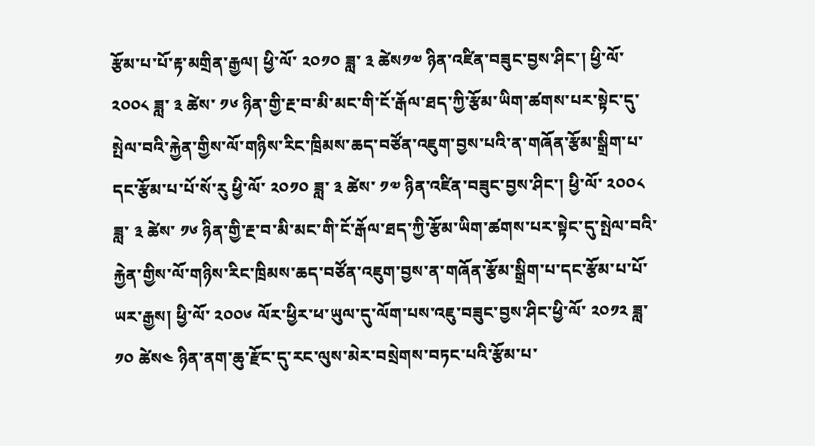རྩོམ་པ་པོ་རྟ་མགྲིན་རྒྱལ། ཕྱི་ལོ་ ༢༠༡༠ ཟླ་ ༣ ཚེས༡༧ ཉིན་འཛིན་བཟུང་བྱས་ཤིང་། ཕྱི་ལོ་ ༢༠༠༨ ཟླ་ ༣ ཚེས་ ༡༦ ཉིན་གྱི་རྔ་བ་མི་མང་གི་ངོ་རྒོལ་ཐད་ཀྱི་རྩོམ་ཡིག་ཚགས་པར་སྟེང་དུ་སྤེལ་བའི་རྐྱེན་གྱིས་ལོ་གཉིས་རིང་ཁྲིམས་ཆད་བཙོན་འཇུག་བྱས་པའི་ན་གཞོན་རྩོམ་སྒྲིག་པ་དང་རྩོམ་པ་པོ་སོ་རུ ཕྱི་ལོ་ ༢༠༡༠ ཟླ་ ༣ ཚེས་ ༡༧ ཉིན་འཛིན་བཟུང་བྱས་ཤིང་། ཕྱི་ལོ་ ༢༠༠༨ ཟླ་ ༣ ཚེས་ ༡༦ ཉིན་གྱི་རྔ་བ་མི་མང་གི་ངོ་རྒོལ་ཐད་ཀྱི་རྩོམ་ཡིག་ཚགས་པར་སྟེང་དུ་སྤེལ་བའི་རྐྱེན་གྱིས་ལོ་གཉིས་རིང་ཁྲིམས་ཆད་བཙོན་འཇུག་བྱས་ན་གཞོན་རྩོམ་སྒྲིག་པ་དང་རྩོམ་པ་པོ་ཡར་རྒྱས། ཕྱི་ལོ་ ༢༠༠༦ ལོར་ཕྱིར་ཕ་ཡུལ་དུ་ལོག་པས་འཇུ་བཟུང་བྱས་ཤིང་ཕྱི་ལོ་ ༢༠༡༢ ཟླ་ ༡༠ ཚེས༤ ཉིན་ནག་ཆུ་རྫོང་དུ་རང་ལུས་མེར་བསྲེགས་བཏང་པའི་རྩོམ་པ་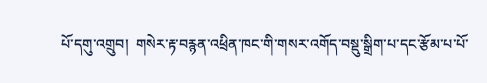པོ་དགུ་འགྲུབ།  གསེར་རྟ་བརྙན་འཕྲིན་ཁང་གི་གསར་འགོད་བསྡུ་སྒྲིག་པ་དང་རྩོམ་པ་པོ་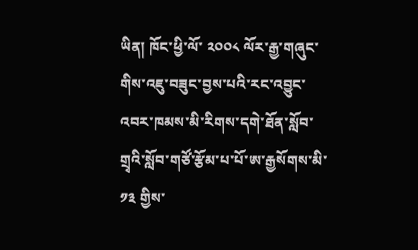ཡིན། ཁོང་ཕྱི་ལོ་ ༢༠༠༨ ལོར་རྒྱ་གཞུང་གིས་འཇུ་བཟུང་བྱས་པའི་རང་འབྱུང་ འབར་ཁམས་མི་རིགས་དགེ་ཐོན་སློབ་གྲྭའི་སློབ་གཙོ་རྩོམ་པ་པོ་ཨ་རྒྱསོགས་མི་ ༡༣ གྱིས་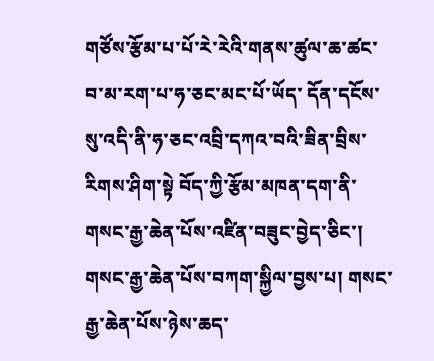གཙོས་རྩོམ་པ་པོ་རེ་རེའི་གནས་ཚུལ་ཆ་ཚང་བ་མ་རག་པ་ཧ་ཅང་མང་པོ་ཡོད་ དོན་དངོས་སུ་འདི་ནི་ཧ་ཅང་འབྲི་དཀའ་བའི་ཟིན་བྲིས་རིགས་ཤིག་སྟེ བོད་ཀྱི་རྩོམ་མཁན་དག་ནི་གསང་རྒྱ་ཆེན་པོས་འཛིན་བཟུང་བྱེད་ཅིང་། གསང་རྒྱ་ཆེན་པོས་བཀག་སྐྱིལ་བྱས་པ། གསང་རྒྱ་ཆེན་པོས་ཉེས་ཆད་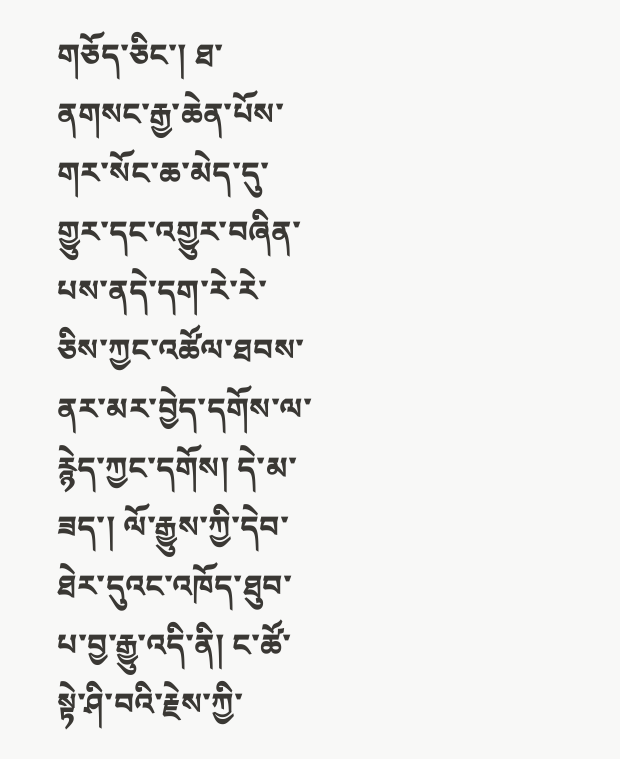གཅོད་ཅིང་། ཐ་ནགསང་རྒྱ་ཆེན་པོས་གར་སོང་ཆ་མེད་དུ་གྱུར་དང་འགྱུར་བཞིན་པས་ནདེ་དག་རེ་རེ་ཅིས་ཀྱང་འཚོལ་ཐབས་ནར་མར་བྱེད་དགོས་ལ་རྙེད་ཀྱང་དགོས། དེ་མ་ཟད་། ལོ་རྒྱུས་ཀྱི་དེབ་ཐེར་དུའང་འཁོད་ཐུབ་པ་བྱ་རྒྱུ་འདི་ནི། ང་ཚོ་སྟེ་ཤི་བའི་རྗེས་ཀྱི་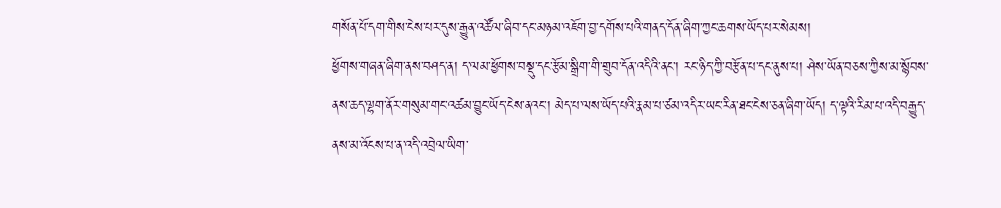གསོན་པོ་དག་གིས་ངེས་པར་དུས་རྒྱུན་འཚོལ་ཞིབ་དང་མཉམ་འཇོག་བྱ་དགོས་པའི་གནད་དོན་ཞིག་ཀྱང་ཆགས་ཡོད་པར་སེམས།
ཕྱོགས་གཞན་ཞིག་ནས་བཤད་ན། ད་ལམ་ཕྱོགས་བསྡུ་དང་རྩོམ་སྒྲིག་གི་གྲུབ་དོན་འདིའི་ནང་། རང་ཉིད་ཀྱི་བརྩོན་པ་དང་ནུས་པ། ཤེས་ཡོན་བཅས་ཀྱིས་མ་སྙོབས་ནས་ཆད་ལྷག་ནོར་གསུམ་གང་འཚམ་བྱུང་ཡོད་ངེས་ནའང་། མེད་པ་ལས་ཡོད་པའི་རྣམ་པ་ཙམ་འདིར་ཡང་རིན་ཐང་ངེས་ཅན་ཞིག་ཡོད། ད་ལྟའི་རིམ་པ་འདི་བརྒྱུད་ནས་མ་འོངས་པ་ན་འདི་འབྲེལ་ཡིག་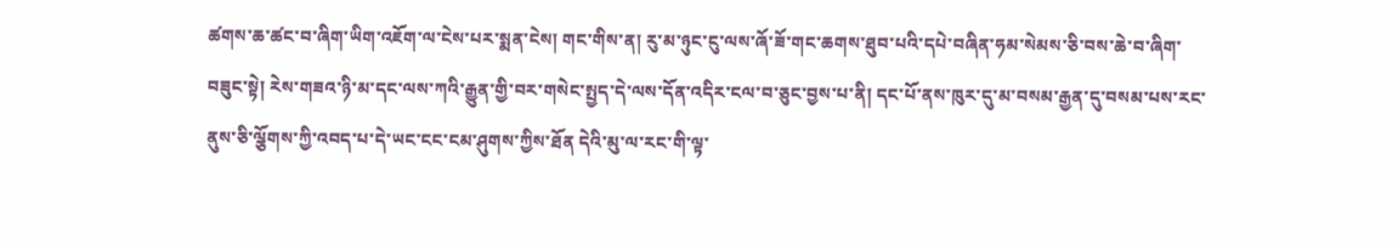ཚགས་ཆ་ཚང་བ་ཞིག་ཡིག་འཇོག་ལ་ངེས་པར་སྨན་ངེས། གང་གིས་ན། རུ་མ་ཉུང་ངུ་ལས་ཞོ་ཟོ་གང་ཆགས་ཐུབ་པའི་དཔེ་བཞིན་ཧམ་སེམས་ཅི་བས་ཆེ་བ་ཞིག་བཟུང་སྟེ། རེས་གཟའ་ཉི་མ་དང་ལས་ཀའི་རྒྱུན་གྱི་བར་གསེང་སྤྱད་དེ་ལས་དོན་འདིར་ངལ་བ་ཅུང་བྱས་པ་ནི། དང་པོ་ནས་ཁུར་དུ་མ་བསམ་རྒྱན་དུ་བསམ་པས་རང་ནུས་ཅི་ལྕོགས་ཀྱི་འབད་པ་དེ་ཡང་ངང་ངམ་ཤུགས་ཀྱིས་ཐོན དེའི་མུ་ལ་རང་གི་ལྟ་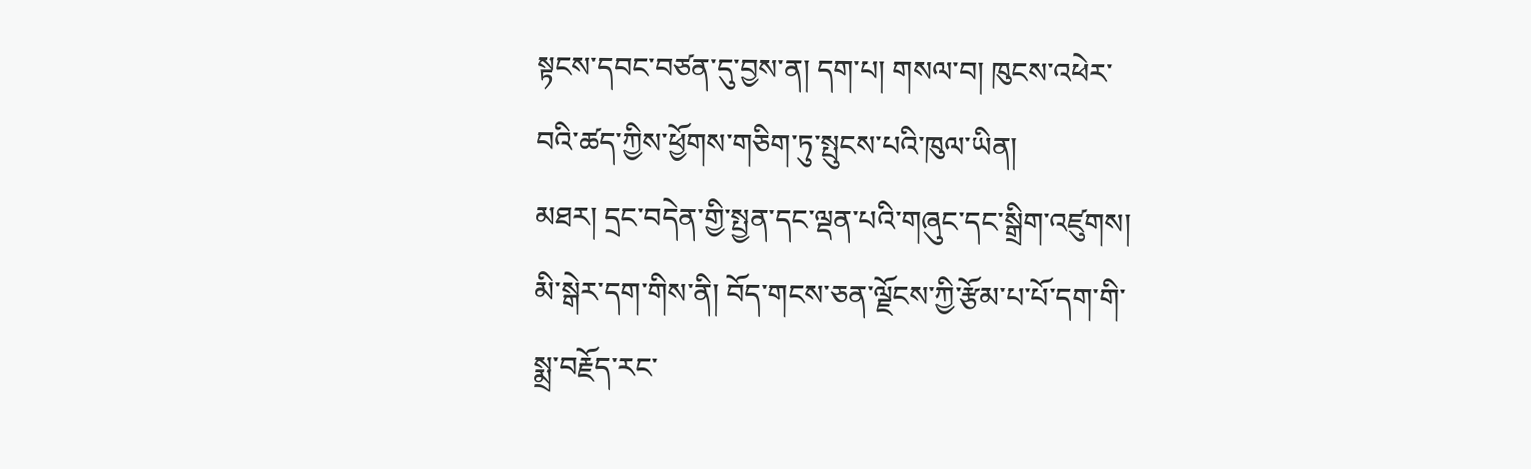སྟངས་དབང་བཙན་དུ་བྱས་ན། དག་པ། གསལ་བ། ཁུངས་འཕེར་བའི་ཚད་ཀྱིས་ཕྱོགས་གཅིག་ཏུ་སྤུངས་པའི་ཁུལ་ཡིན།
མཐར། དྲང་བདེན་གྱི་སྤྱན་དང་ལྡན་པའི་གཞུང་དང་སྒྲིག་འཛུགས། མི་སྒེར་དག་གིས་ནི། བོད་གངས་ཅན་ལྗོངས་ཀྱི་རྩོམ་པ་པོ་དག་གི་སྨྲ་བརྗོད་རང་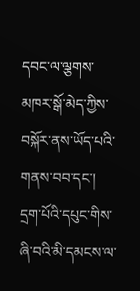དབང་ལ་ལྕགས་མཁར་སྒོ་མེད་ཀྱིས་བསྐོར་ནས་ཡོད་པའི་གནས་བབ་དང་། དྲག་པོའི་དཔུང་གིས་ཞི་བའི་མི་དམངས་ལ་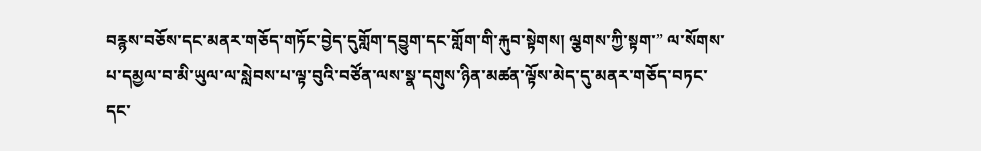བརྙས་བཅོས་དང་མནར་གཅོད་གཏོང་བྱེད་དུགློག་དབྱུག་དང་གློག་གི་རྐུབ་སྟེགས། ལྕགས་ཀྱི་སྟག་” ལ་སོགས་པ་དམྱལ་བ་མི་ཡུལ་ལ་སླེབས་པ་ལྟ་བུའི་བཙོན་ལས་སྣ་དགུས་ཉིན་མཚན་ལྟོས་མེད་དུ་མནར་གཅོད་བཏང་དང་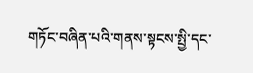གཏོང་བཞིན་པའི་གནས་སྟངས་སྤྱི་དང་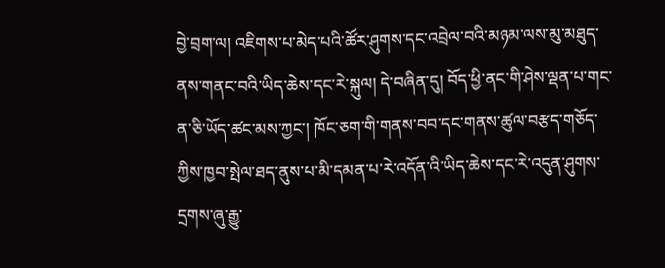བྱེ་བྲག་ལ། འཇིགས་པ་མེད་པའི་ཚོར་ཤུགས་དང་འབྲེལ་བའི་མཉམ་ལས་མུ་མཐུད་ནས་གནང་བའི་ཡིད་ཆེས་དང་རེ་སྐུལ། དེ་བཞིན་དུ། བོད་ཕྱི་ནང་གི་ཤེས་ལྡན་པ་གང་ན་ཅི་ཡོད་ཚང་མས་ཀྱང་། ཁོང་ཅག་གི་གནས་བབ་དང་གནས་ཚུལ་བརྩད་གཅོད་ཀྱིས་ཁྱབ་སྤེལ་ཐད་ནུས་པ་མི་དམན་པ་རེ་འདོན་འི་ཡིད་ཆེས་དང་རེ་འདུན་ཤུགས་དྲགས་ཞུ་རྒྱུ་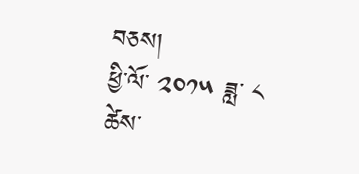བཅས།
ཕྱི་ལོ་ ༢༠༡༥ ཟླ་ ༨ ཚེས་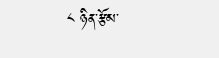༨ ཉིན་རྩོམ་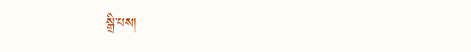སྒྲི་པས།